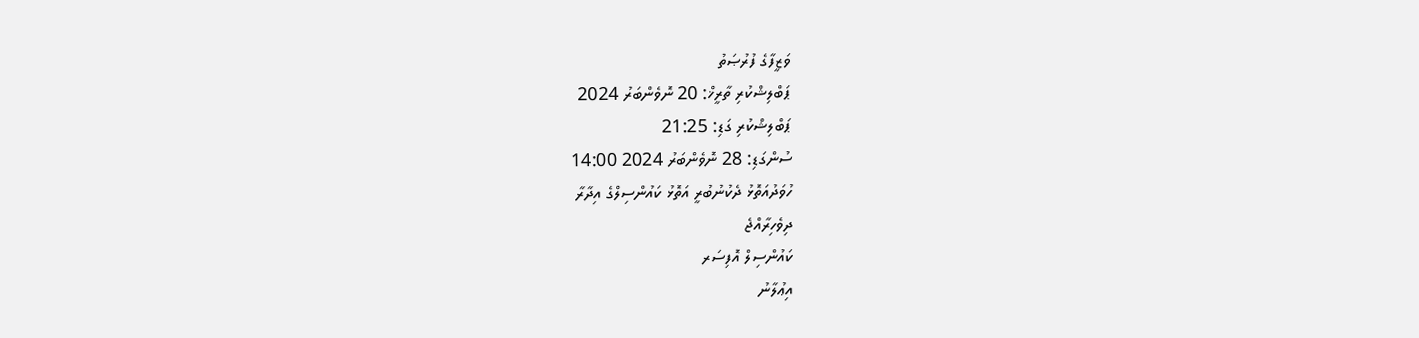ވަޒީފާގެ ފުރުޞަތު
ޕަބްލިޝްކުރި ތާރީޚް: 20 ނޮވެންބަރު 2024
ޕަބްލިޝްކުރި ގަޑި: 21:25
ސުންގަޑި: 28 ނޮވެންބަރު 2024 14:00
ހުވަދުއަތޮޅު ދެކުނުބުރީ އަތޮޅު ކައުންސިލްގެ އިދާރާ
ދިވެހިރާއްޖެ
ކައުންސިލް އޮފިސަރ
އިޢުލާނު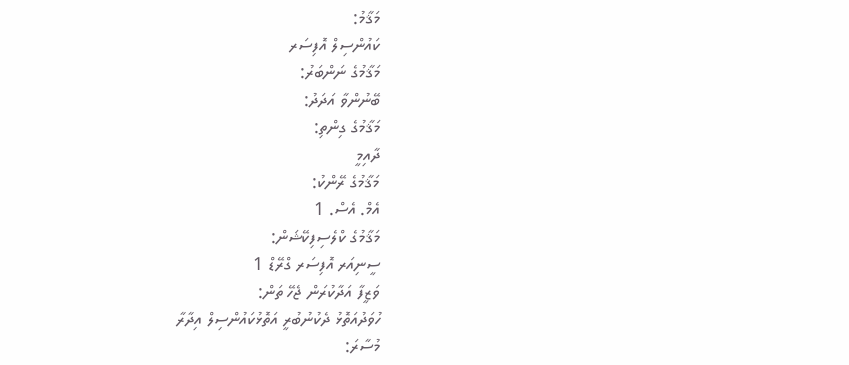މަޤާމު:
ކައުންސިލް އޮފިސަރ
މަޤާމުގެ ނަންބަރު:
ބޭނުންވާ އަދަދު:
މަޤާމުގެ ގިންތި:
ދާއިމީ
މަޤާމުގެ ރޭންކު:
އެމް. އެސް. 1
މަޤާމުގެ ކްލެސިފިކޭޝަން:
ސީނިއަރ އޮފިސަރ ގްރޭޑް 1
ވަޒީފާ އަދާކުރަން ޖެހޭ ތަން:
ހުވަދުއަތޮޅު ދެކުނުބުރީ އަތޮޅުކައުންސިލް އިދާރާ
މުސާރަ: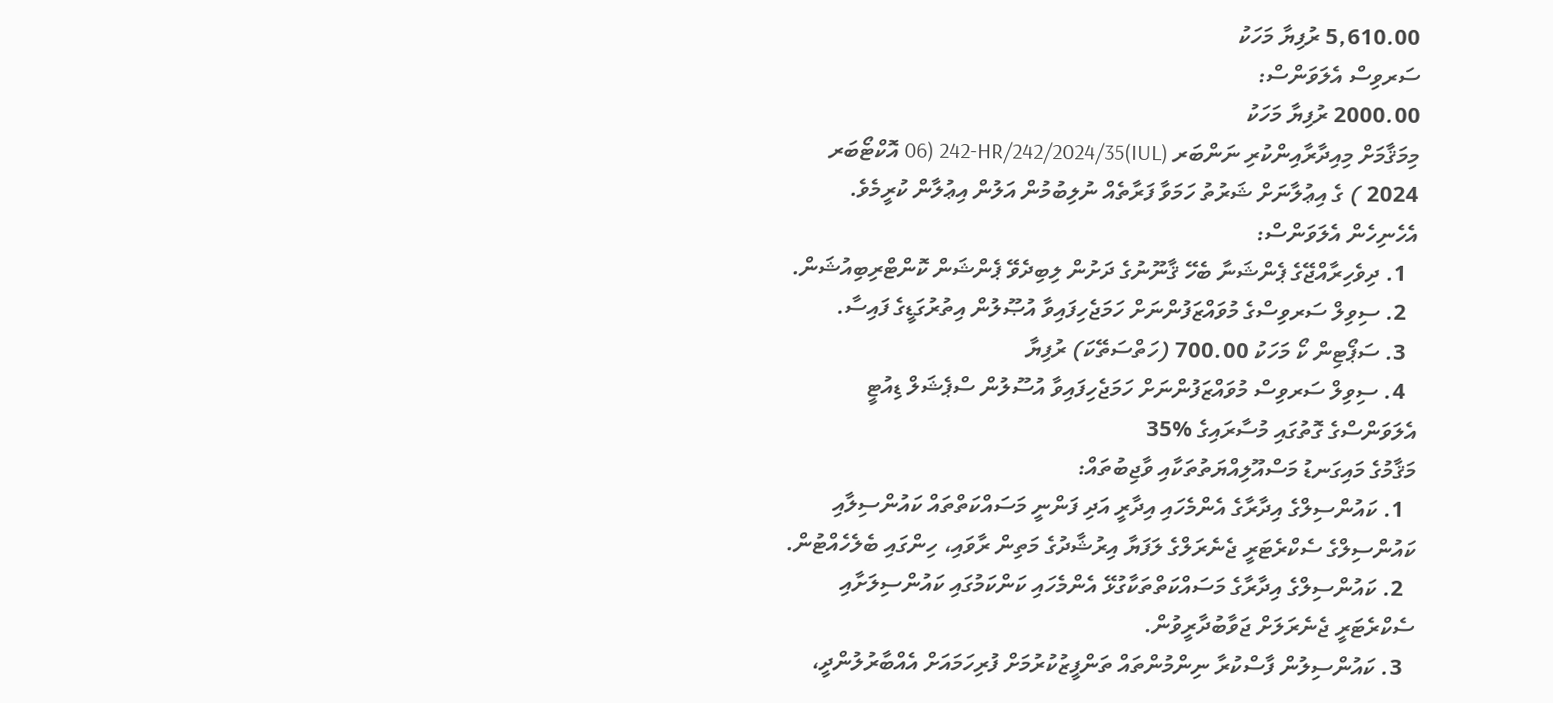5,610.00 ރުފިޔާ މަހަކު
ސަރވިސް އެލަވަންސް:
2000.00 ރުފިޔާ މަހަކު
މިމަޤާމަށް މިއިދާރާއިންކުރި ނަންބަރ (IUL)242-HR/242/2024/35 (06 އޮކްޓޯބަރ 2024 ) ގެ އިޢުލާނަށް ޝަރުތު ހަމަވާ ފަރާތެއް ނުލިބުމުން އަލުން އިޢުލާން ކުރީމެވެ.
އެހެނިހެން އެލަވަންސް:
  1. ދިވެހިރާއްޖޭގެ ޕެންޝަނާ ބެހޭ ޤާނޫނުގެ ދަށުން ލިބިދެވޭ ޕެންޝަން ކޮންޓްރިބިއުޝަން.
  2. ސިވިލް ސަރވިސްގެ މުވައްޒަފުންނަށް ހަމަޖެހިފައިވާ އުޞޫލުން އިތުރުގަޑީގެ ފައިސާ.
  3. ސަޕޯޓިން ކޯ މަހަކު 700.00 (ހަތްސަތޭކަ) ރުފިޔާ
  4. ސިވިލް ސަރވިސް މުވައްޒަފުންނަށް ހަމަޖެހިފައިވާ އުސޫލުން ސްޕެޝަލް ޑިއުޓީ އެލަވަންސްގެ ގޮތުގައި މުސާރައިގެ %35
މަޤާމުގެ މައިގަނޑު މަސްއޫލިއްޔަތުތަކާއި ވާޖިބުތައް:
  1. ކައުންސިލްގެ އިދާރާގެ އެންމެހައި އިދާރީ އަދި ފަންނީ މަސައްކަތްތައް ކައުންސިލާއި ކައުންސިލްގެ ސެކްރެޓަރީ ޖެނެރަލްގެ ލަފަޔާ އިރުޝާދުގެ މަތިން ރާވައި، ހިންގައި ބެލެހެއްޓުން.
  2. ކައުންސިލްގެ އިދާރާގެ މަސައްކަތްތަކާގުޅޭ އެންމެހައި ކަންކަމުގައި ކައުންސިލަށާއި ސެކްރެޓަރީ ޖެނެރަލަށް ޖަވާބުދާރީވުން.
  3. ކައުންސިލުން ފާސްކުރާ ނިންމުންތައް ތަންފީޒުކުރުމަށް ފުރިހަމައަށް އެއްބާރުލުންދީ،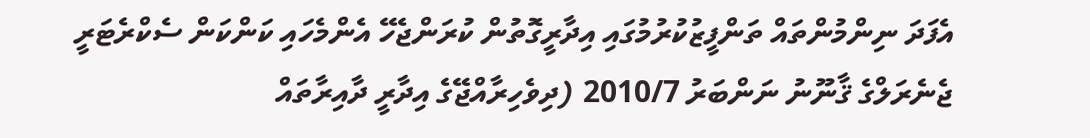އެފަދަ ނިންމުންތައް ތަންފީޒުކުރުމުގައި އިދާރީގޮތުން ކުރަންޖެހޭ އެންމެހައި ކަންކަން ސެކްރެޓަރީ ޖެނެރަލްގެ ޤާނޫނު ނަންބަރު 2010/7 (ދިވެހިރާއްޖޭގެ އިދާރީ ދާއިރާތައް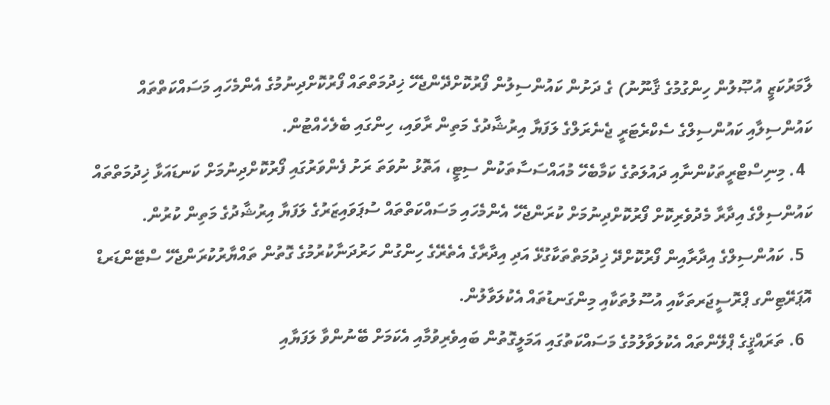ލާމަރުކަޒީ އުޞޫލުން ހިންގުމުގެ ޤާނޫނު) ގެ ދަށުން ކައުންސިލުން ފޯރުކޮށްދޭންޖެހޭ ޚިދުމަތްތައް ފޯރުކޮށްދިނުމުގެ އެންމެހައި މަސައްކަތްތައް ކައުންސިލާއި ކައުންސިލްގެ ސެކްރެޓަރީ ޖެނެރަލްގެ ލަފަޔާ އިރުޝާދުގެ މަތިން ރާވައި، ހިންގައި ބެލެހެއްޓުން.
  4. މިނިސްޓްރީތަކުންނާއި ދައުލަތުގެ ކަމާބެހޭ މުއައްސަސާތަކުން ސިޓީ، އަތޮޅު ނުވަތަ ރަށު ފެންވަރުގައި ފޯރުކޮށްދިނުމަށް ކަނޑައަޅާ ޚިދުމަތްތައް ކައުންސިލްގެ އިދާރާ މެދުވެރިކޮށް ފޯރުކޮށްދިނުމަށް ކުރަންޖެހޭ އެންމެހައި މަސައްކަތްތައް ސުޕަވައިޒަރުގެ ލަފަޔާ އިރުޝާދުގެ މަތިން ކުރުން.
  5. ކައުންސިލްގެ އިދާރާއިން ފޯރުކޮށްދޭ ޚިދުމަތްތަކާގުޅޭ އަދި އިދާރާގެ އެތެރޭގެ ހިންގުން ހަރުދަނާކުރުމުގެ ގޮތުން ތައްޔާރުކުރަންޖެހޭ ސްޓޭންޑަރޑް އޮޕަރޭޓިންގ ޕްރޮސީޖަރތަކާއި އުސޫލުތަކާއި މިންގަނޑުތައް އެކުލަވާލުން.
  6. ތަރައްޤީގެ ޕްލޭންތައް އެކުލަވާލުމުގެ މަސައްކަތުގައި އަމަލީގޮތުން ބައިވެރިވުމާއި އެކަމަށް ބޭނުންވާ ލަފަޔާއި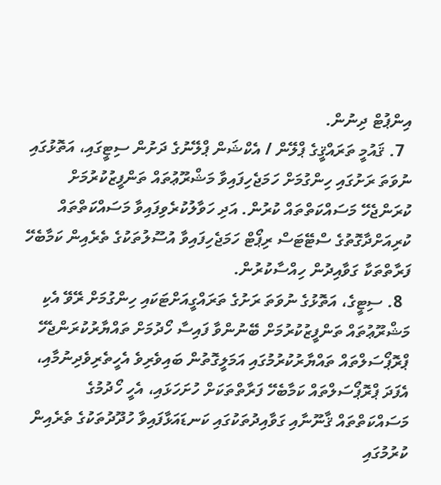އިންޕުޓް ދިނުން.
  7. ޤައުމީ ތަރައްޤީގެ ޕްލޭން / އެކްޝަން ޕްލޭނުގެ ދަށުން ސިޓީގައި، އަތޮޅުގައި ނުވަތަ ރަށުގައި ހިންގުމަށް ހަމަޖެހިފައިވާ މަޝްރޫޢުތައް ތަންފީޒުކުރުމަށް ކުރަންޖެހޭ މަސައްކަތްތައް ކުރުން. އަދި ހަވާލުކުރެވިފައިވާ މަސައްކަތްތައް ކުރިއަށްދާގޮތުގެ ސްޓޭޓަސް ރިޕޯޓް ހަމަޖެހިފައިވާ އުސޫލުތަކުގެ ތެރެއިން ކަމާބެހޭ ފަރާތްތަކާ ގަވާއިދުން ހިއްސާކުރުން.
  8. ސިޓީގެ، އަތޮޅުގެ ނުވަތަ ރަށުގެ ތަރައްގީއަށްޓަކައި ހިންގުމަށް ރޭވޭ އެކި މަޝްރޫޢުތައް ތަންފީޒުކުރުމަށް ބޭނުންވާ ފައިސާ ހޯދުމަށް ތައްޔާރުކުރަންޖެހޭ ޕްރޮޕޯސަލްތައް ތައްޔާރުކުރުމުގައި އަމަލީގޮތުން ބައިވެރިވެ އެހީތެރިވެދިނުމާއި، އެފަދަ ޕްރޮޕޯސަލްތައް ކަމާބެހޭ ފަރާތްތަކަށް ހުށަހަޅައި، އެހީ ހޯދުމުގެ މަސައްކަތްތައް ޤާނޫނާއި ގަވާއިދުތަކުގައި ކަނޑައަޅާފައިވާ ހުދޫދުތަކުގެ ތެރެއިން ކުރުމުގައި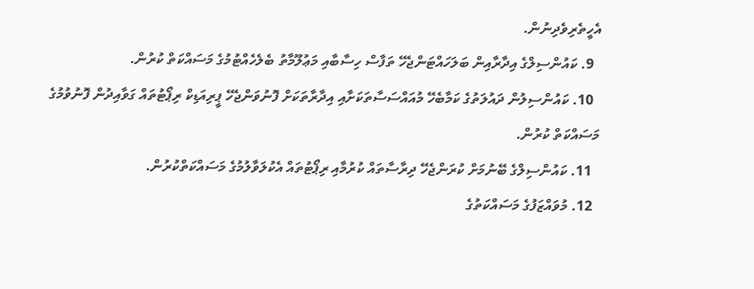އެހީތެރިވެދިނުން.
  9. ކައުންސިލްގެ އިދާރާއިން ބަލަހައްޓަންޖެހޭ ތަފާސް ހިސާބާއި މަޢުލޫމާތު ބެލެހެއްޓުމުގެ މަސައްކަތް ކުރުން.
  10. ކައުންސިލުން ދައުލަތުގެ ކަމާބެހޭ މުއައްސަސާތަކަށާއި އިދާރާތަކަށް ފޮނުވަންޖެހޭ ޕީރިއަޑިކް ރިޕޯޓުތައް ގަވާއިދުން ފޮނުވުމުގެ މަސައްކަތް ކުރުން.
  11. ކައުންސިލްގެ ބޭނުމަށް ކުރަންޖެހޭ ދިރާސާތައް ކުރުމާއި ރިޕޯޓުތައް އެކުލަވާލުމުގެ މަސައްކަތްކުރުން.
  12. މުވައްޒަފުގެ މަސައްކަތުގެ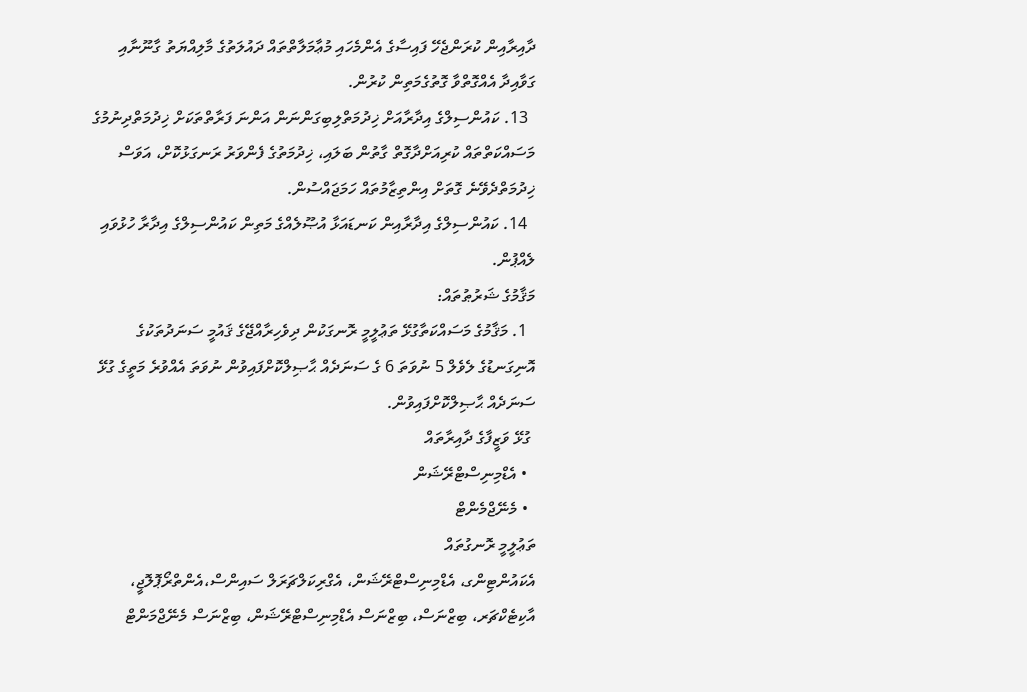ދާއިރާއިން ކުރަންޖެހޭ ފައިސާގެ އެންމެހައި މުޢާމަލާތްތައް ދައުލަތުގެ މާލިއްޔަތު ގާނޫނާއި ގަވާއިދާ އެއްގޮތްވާ ގޮތުގެމަތިން ކުރުން.
  13. ކައުންސިލްގެ އިދާރާއަށް ޚިދުމަތްލިބިގަންނަން އަންނަ ފަރާތްތަކަށް ޚިދުމަތްދިނުމުގެ މަސައްކަތްތައް ކުރިއަށްދާގޮތް ގާތުން ބަލައި، ޚިދުމަތުގެ ފެންވަރު ރަނގަޅުކޮށް، އަވަސް ޚިދުމަތްދެވޭނެ ގޮތަށް އިންތިޒާމުތައް ހަމަޖައްސުން.
  14. ކައުންސިލްގެ އިދާރާއިން ކަނޑައަޅާ އުޞޫލެއްގެ މަތިން ކައުންސިލްގެ އިދާރާ ހުޅުވައި ލެއްޕުން.
މަޤާމުގެ ޝަރުޠުތައް:
  1. މަޤާމުގެ މަސައްކަތާގުޅޭ ތަޢުލީމީ ރޮނގަކުން ދިވެހިރާއްޖޭގެ ޤައުމީ ސަނަދުތަކުގެ އޮނިގަނޑުގެ ލެވެލް 5 ނުވަތަ 6 ގެ ސަނަދެއް ޙާޞިލްކޮށްފައިވުން ނުވަތަ އެއްވުރެ މަތީގެ ގުޅޭ ސަނަދެއް ޙާޞިލްކޮށްފައިވުން.
 ގުޅޭ ވަޒީފާގެ ދާއިރާތައް
  • އެޑްމިނިސްޓްރޭޝަން
  • މެނޭޖްމެންޓް
ތަޢުލީމީ ރޮނގުތައް
އެކައުންޓިންގ، އެޑްމިނިސްޓްރޭޝަން، އެގްރިކަލްޗަރަލް ސައިންސް،އެންތްރޯޕޮލޮޖީ،  އާކިޓެކްޗަރ، ބިޒްނަސް، ބިޒްނަސް އެޑްމިނިސްޓްރޭޝަން، ބިޒްނަސް މެނޭޖްމަންޓް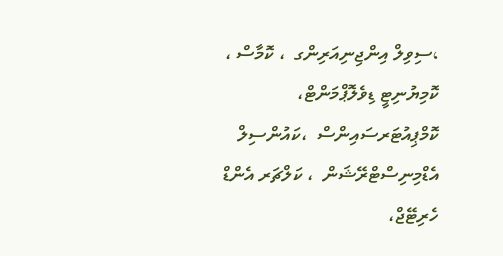،ސިވިލް އިންޖިނިއަރިންގ  ، ކޮމާސް ، ކޮމިޔުނިޓީ ޑިވެލޮޕްމަންޓް، ކޮމްޕިއުޓަރސައިންސް  ،ކައުންސިލް އެޑްމިނިސްޓްރޭޝަން  ، ކަލްޗަރ އެންޑް ހެރިޓޭޖް،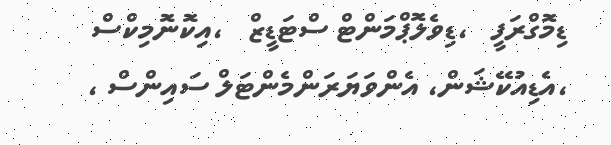ޑިމޮގްރަފީ   ،ޑިވެލޮޕްމަންޓް ސްޓަޑީޒް   ،އިކޮނޮމިކްސް  ،އެޑިއުކޭޝަން، އެންވަޔަރަންމެންޓަލް ސައިންސް ،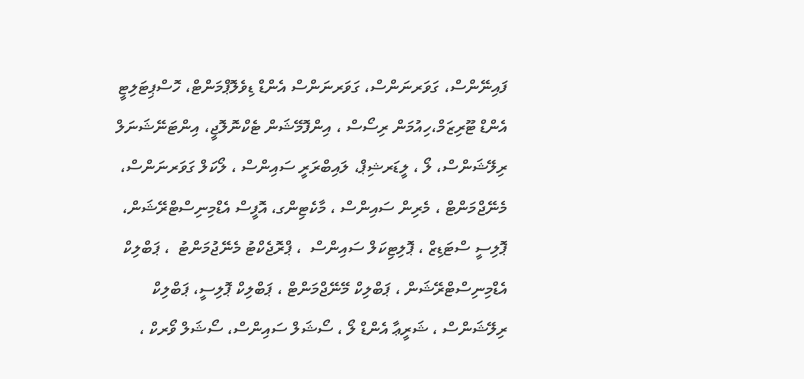ފައިނޭންސް، ގަވަރނަންސް، ގަވަރނަންސް އެންޑް ޑިވެލޮޕްމަންޓް، ހޮސްޕިޓަލިޓީ އެންޑް ޓޫރިޒަމް،ހިއުމަން ރިސޯސް ، އިންފޮމޭޝަން ޓެކްނޮލޮޖީ، އިންޓަނޭޝަނަލް ރިލޭޝަންސް، ލޯ ، ލީޑަރޝިޕް، ލައިބްރަރީ ސައިންސް ، ލޯކަލް ގަވަރނަންސް، މެނޭޖްމަންޓް ، މެރިން ސައިންސް ، މާކެޓިންގ، އޮފީސް އެޑްމިނިސްޓްރޭޝަން، ޕޮލިސީ ސްޓަޑިޒް ، ޕޮލިޓިކަލް ސައިންސް  ، ޕްރޮޖެކްޓު މެނޭޖުމަންޓު  ، ޕަބްލިކް އެޑްމިނިސްޓްރޭޝަން ، ޕަބްލިކް މޭނޭޖްމަންޓް ، ޕަބްލިކް ޕޮލިސީ، ޕަބްލިކް ރިލޭޝަންސް ، ޝަރީޢާ އެންޑް ލޯ ، ސޯޝަލް ސައިންސް، ސޯޝަލް ވޯރކް ،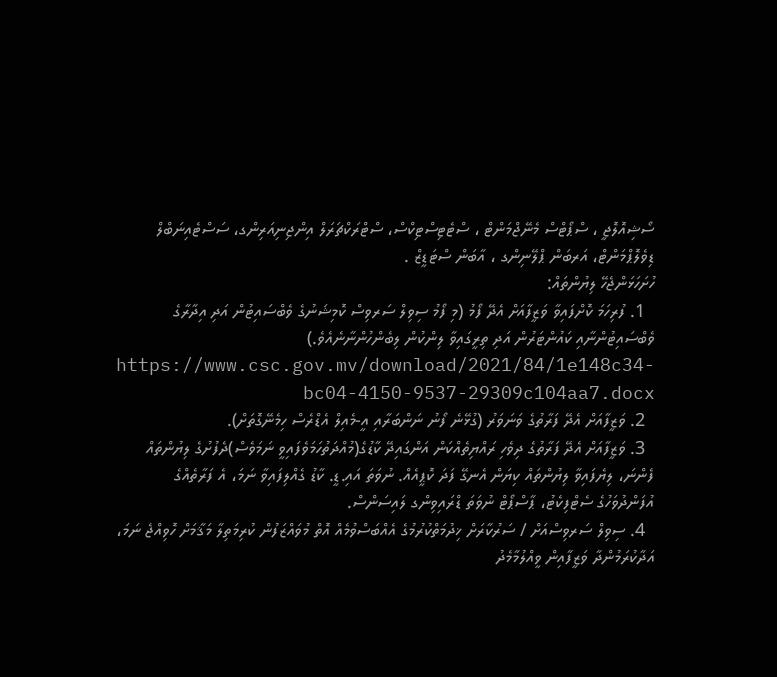ސޯޝިއޮލޮޖީ ، ސްޕޯޓްސް މެނޭޖްމަންޓް ، ސްޓެޓިސްޓިކްސް، ސްޓްރަކްޗަރަލް އިންޖިނިއަރިންގ، ސަސްޓެއިނަބްލް ޑިވެލޮޕްމަންޓް، އަރބަން ޕްލޭނިންގ ، އާބަން ސްޓަޑީޒް .
ހުށަހަޅަންޖެހޭ ލިޔުންތައް:
  1. ފުރިހަމަ ކޮށްފައިވާ ވަޒީފާއަށް އެދޭ ފޯމު (މި ފޯމު ސިވިލް ސަރވިސް ކޮމިޝަނުގެ ވެބްސައިޓުން އަދި އިދާރާގެ ވެބްސައިޓުންނާއި ކައުންޓަރުން އަދި ތިރީގައިވާ ލިންކުން ލިބެންހުންނާނެއެވެ.)  https://www.csc.gov.mv/download/2021/84/1e148c34-bc04-4150-9537-29309c104aa7.docx
  2. ވަޒީފާއަށް އެދޭ ފަރާތުގެ ވަނަވަރު (ގުޅޭނެ ފޯނު ނަންބަރާއި އީ-މެއިލް އެޑްރެސް ހިމެނޭގޮތަށް).
  3. ވަޒީފާއަށް އެދޭ ފަރާތުގެ ދިވެހި ރައްޔިތެއްކަން އަންގައިދޭ ކާޑުގެ(މުއްދަތުހަމަވެފައިވީ ނަމަވެސް)ދެފުށުގެ ލިޔުންތައް ފެންނަ، ލިޔެފައިވާ ލިޔުންތައް ކިޔަން އެނގޭ ފަދަ ކޮޕީއެއް. ނުވަތަ އައި.ޑީ. ކާޑު ގެއްލިފައިވާ ނަމަ، އެ ފަރާތެއްގެ އުފަންދުވަހުގެ ސެޓްފިކެޓު، ޕާސްޕޯޓް ނުވަތަ ޑްރައިވިންގ ލައިސަންސް.
  4. ސިވިލް ސަރވިސްއަށް / ސަރުކާރަށް ޚިދުމަތްކުރުމުގެ އެއްބަސްވުމެއް އޮތް މުވައްޒަފުން ކުރިމަތިލާ މަޤާމަށް ހޮވިއްޖެ ނަމަ، އަދާކުރަމުންދާ ވަޒީފާއިން ވީއްލުމާމެދު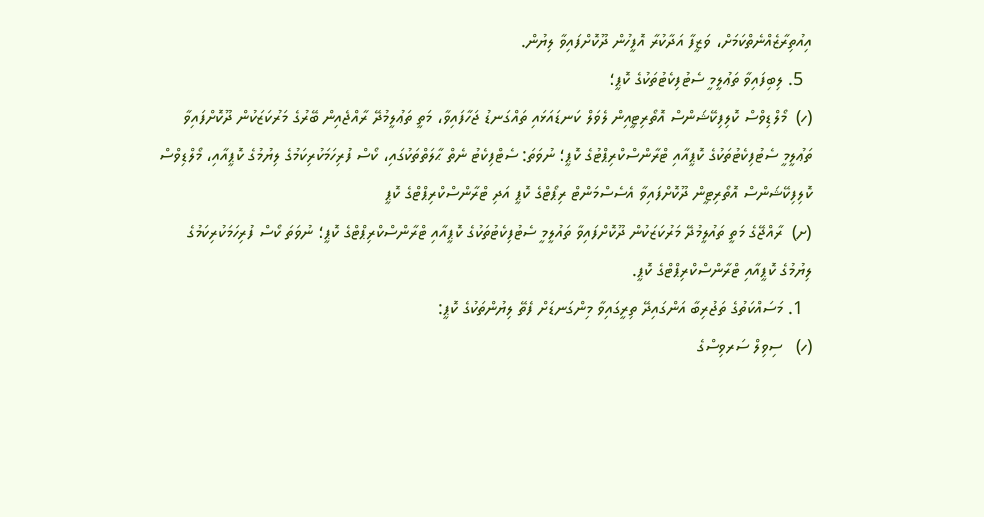އިއުތިރާޒެއްނެތްކަމަށް، ވަޒީފާ އަދާކުރާ އޮފީހުން ދޫކޮށްފައިވާ ލިޔުން.
  5. ލިބިފައިވާ ތަޢުލީމީ ސެޓުފިކެޓުތަކުގެ ކޮޕީ؛
(ހ)  މޯލްޑިވްސް ކޮލިފިކޭޝަންސް އޮތޯރިޓީއިން ލެވަލް ކަނޑައަޅައި ތައްގަނޑު ޖަހާފައިވާ، މަތީ ތަޢުލީމުދޭ ރާއްޖެއިން ބޭރުގެ މަރުކަޒަކުން ދޫކޮށްފައިވާ ތަޢުލީމީ ސެޓުފިކެޓުތަކުގެ ކޮޕީއާއި ޓްރާންސްކްރިޕްޓުގެ ކޮޕީ؛ ނުވަތަ: ސެޓްފިކެޓު ނެތް ޙާލަތްތަކުގައި، ކޯސް ފުރިހަމަކުރިކަމުގެ ލިޔުމުގެ ކޮޕީއާއި، މޯލްޑިވްސް ކޮލިފިކޭޝަންސް އޮތޯރިޓީން ދޫކޮށްފައިވާ އެސެސްމަންޓް ރިޕޯޓްގެ ކޮޕީ އަދި ޓްރާންސްކްރިޕްޓްގެ ކޮޕީ
(ށ)  ރާއްޖޭގެ މަތީ ތައުލީމުދޭ މަރުކަޒަކުން ދޫކޮށްފައިވާ ތައުލީމީ ސެޓުފިކެޓުތަކުގެ ކޮޕީއާއި ޓްރާންސްކްރިޕްޓްގެ ކޮޕީ؛ ނުވަތަ ކޯސް ފުރިހަމަކުރިކަމުގެ ލިޔުމުގެ ކޮޕީއާއި ޓްރާންސްކްރިޕްޓްގެ ކޮޕީ.
  1. މަސައްކަތުގެ ތަޖުރިބާ އަންގައިދޭ ތިރީގައިވާ މިންގަނޑަށް ފެތޭ ލިޔުންތަކުގެ ކޮޕީ:
(ހ)   ސިވިލް ސަރވިސްގެ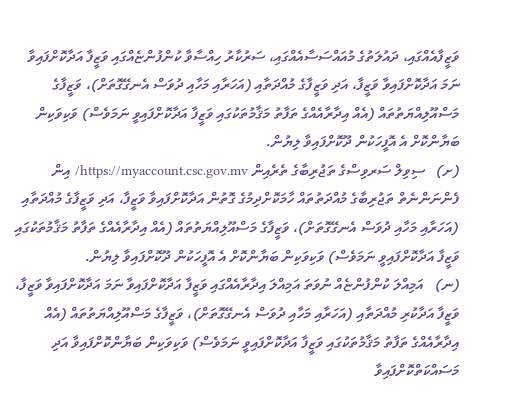ވަޒީފާއެއްގައި، ދައުލަތުގެ މުއައްސަސާއެއްގައި، ސަރުކާރު ހިއްސާވާ ކުންފުންޏެއްގައި ވަޒީފާ އަދާކޮށްފައިވާ ނަމަ އަދާކޮށްފައިވާ ވަޒީފާ، އަދި ވަޒީފާގެ މުއްދަތާއި (އަހަރާއި މަހާއި ދުވަސް އެނގޭގޮތަށް)، ވަޒީފާގެ މަސްއޫލިއްޔަތުތައް (އެއް އިދާރާއެއްގެ ތަފާތު މަޤާމުތަކުގައި ވަޒީފާ އަދާކޮށްފައިވީ ނަމަވެސް) ވަކިވަކިން ބަޔާންކޮށް އެ އޮފީހަކުން ދޫކޮށްފައިވާ ލިޔުން.
(ށ)   ސިވިލް ސަރވިސްގެ ތަޖުރިބާގެ ތެރެއިން https://myaccount.csc.gov.mv/ އިން ފެންނަންނެތް ތަޖުރިބާގެ މުއްދަތުތައް ހާމަކޮށްދިމުގެ ގޮތުން އަދާކޮށްފައިވާ ވަޒީފާ، އަދި ވަޒީފާގެ މުއްދަތާއި (އަހަރާއި މަހާއި ދުވަސް އެނގޭގޮތަށް)، ވަޒީފާގެ މަސްއޫލިއްޔަތުތައް (އެއް އިދާރާއެއްގެ ތަފާތު މަޤާމުތަކުގައި ވަޒީފާ އަދާކޮށްފައިވީ ނަމަވެސް) ވަކިވަކިން ބަޔާންކޮށް އެ އޮފީހަކުން ދޫކޮށްފައިވާ ލިޔުން.
(ނ)   އަމިއްލަ ކުންފުންޏެއް ނުވަތަ އަމިއްލަ އިދާރާއެއްގައި ވަޒީފާ އަދާކޮށްފައިވާ ނަމަ އަދާކޮށްފައިވާ ވަޒީފާ، ވަޒީފާ އަދާކުރި މުއްދަތާއި (އަހަރާއި މަހާއި ދުވަސް އެނގޭގޮތަށް)، ވަޒީފާގެ މަސްއޫލިއްޔަތުތައް (އެއް އިދާރާއެއްގެ ތަފާތު މަޤާމުތަކުގައި ވަޒީފާ އަދާކޮށްފައިވީ ނަމަވެސް) ވަކިވަކިން ބަޔާންކޮށްފައިވާ އަދި މަސައްކަތްކޮށްފައިވާ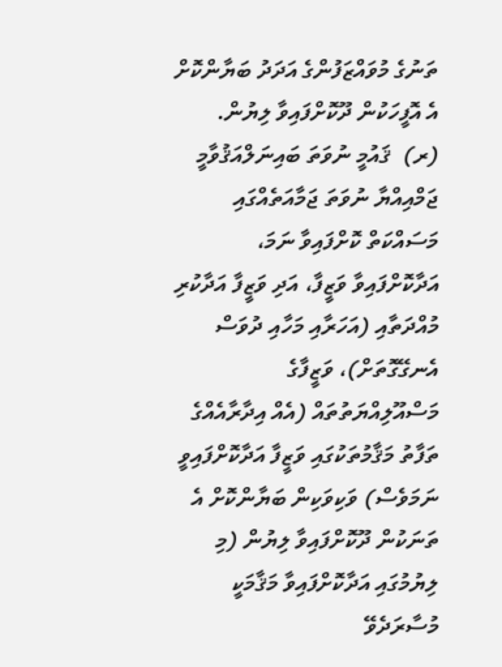ތަނުގެ މުވައްޒަފުންގެ އަދަދު ބަޔާންކޮށް އެ އޮފީހަކުން ދޫކޮށްފައިވާ ލިޔުން.
(ރ)  ޤައުމީ ނުވަތަ ބައިނަލްއަޤުވާމީ ޖަމްއިއްޔާ ނުވަތަ ޖަމާއަތެއްގައި މަސައްކަތް ކޮށްފައިވާ ނަމަ، އަދާކޮށްފައިވާ ވަޒީފާ، އަދި ވަޒީފާ އަދާކުރި މުއްދަތާއި (އަހަރާއި މަހާއި ދުވަސް އެނގޭގޮތަށް)، ވަޒީފާގެ މަސްއޫލިއްޔަތުތައް (އެއް އިދާރާއެއްގެ ތަފާތު މަޤާމުތަކުގައި ވަޒީފާ އަދާކޮށްފައިވީ ނަމަވެސް) ވަކިވަކިން ބަޔާންކޮށް އެ ތަނަކުން ދޫކޮށްފައިވާ ލިޔުން (މި ލިޔުމުގައި އަދާކޮށްފައިވާ މަޤާމަކީ މުސާރަދެވޭ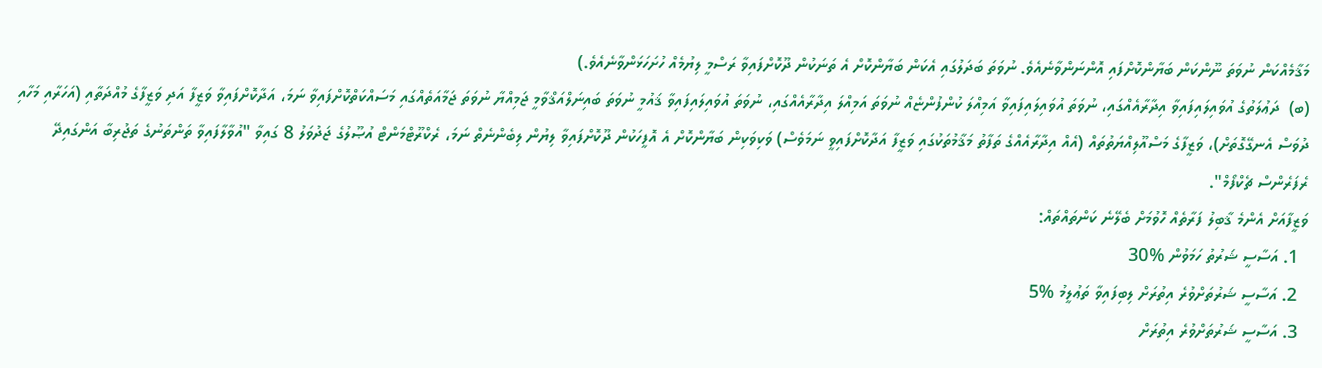މަޤާމެއްކަން ނުވަތަ ނޫންކަން ބަޔާންކޮށްފައި އޮންނަންވާނެއެވެ. ނުވަތަ ބަދަލުގައި އެކަން ބަޔާންކޮށް އެ ތަނަކުން ދޫކޮށްފައިވާ ރަސްމީ ލިޔުމެއް ހުށަހަޅަންވާނެއެވެ.)
(ބ)  ދަޢުލަތުގެ އުވައިލައިފައިވާ އިދާރާއެއްގައި، ނުވަތަ އުވައިލައިފައިވާ އަމިއްލަ ކުންފުންޏެއް ނުވަތަ އަމިއްލަ އިދާރާއެއްގައި، ނުވަތަ އުވައިލައިފައިވާ ޤައުމީ ނުވަތަ ބައިނަލްއަޤްވާމީ ޖަމިއްޔާ ނުވަތަ ޖަމާއަތެއްގައި މަސައްކަތްކޮށްފައިވާ ނަމަ، އަދާކޮށްފައިވާ ވަޒީފާ އަދި ވަޒީފާގެ މުއްދަތާއި (އަހަރާއި މަހާއި ދުވަސް އެނގޭގޮތަށް)، ވަޒީފާގެ މަސްއޫލިއްޔަތުތައް (އެއް އިދާރާއެއްގެ ތަފާތު މަޤާމުތަކުގައި ވަޒީފާ އަދާކޮށްފައިވީ ނަމަވެސް) ވަކިވަކިން ބަޔާންކޮށް އެ އޮފީހަކުން ދޫކޮށްފައިވާ ލިޔުން ލިބެންނެތް ނަމަ، ރެކްރޫޓްމަންޓް އުޞޫލުގެ ޖަދުވަލު 8 ގައިވާ "އުވާލާފައިވާ ތަންތަނުގެ ތަޖުރިބާ އަންގައިދޭ ރެފަރެންސް ޗެކްފޯމް".
ވަޒީފާއަށް އެންމެ ޤާބިލު ފަރާތެއް ހޮވުމަށް ބެލޭނެ ކަންތައްތައް:
  1. އަސާސީ ޝަރުތު ހަމަވުން %30
  2. އަސާސީ ޝަރުތަށްވުރެ އިތުރަށް ލިބިފައިވާ ތަޢުލީމު %5
  3. އަސާސީ ޝަރުތަށްވުރެ އިތުރަށް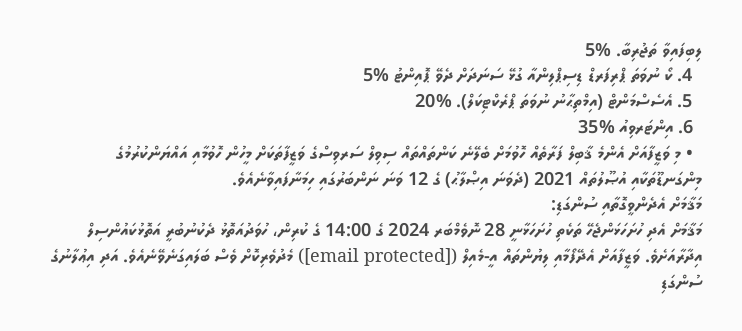ލިބިފައިވާ ތަޖުރިބާ. %5
  4. ކޯ ނުވަތަ ޕްރިފަރޑް ޑިސިޕްލިންއާ ގުޅޭ ސަނަދަށް ދެވޭ ޕޮއިންޓު %5
  5. އެސެސްމަންޓް (އިމްތިޙާނު ނުވަތަ ޕްރެކްޓިކަލް). %20
  6. އިންޓަރވިއު %35
  • މި ވަޒީފާއަށް އެންމެ ޤާބިލް ފަރާތެއް ހޮވުމަށް ބެލޭނެ ކަންތައްތައް ސިވިލް ސަރވިސްގެ ވަޒީފާތަކަށް މީހުން ހޮވުމާއި އައްޔަންކުރުމުގެ މިންގަނޑޫތަކާއި އުޞޫލުތައް 2021 (ދެވަނަ އިޞްލާޙު) ގެ 12 ވަނަ ނަންބަރުގައި ހިމަނާފައިވާނެއެވެ.
މަޤާމަށް އެދެންވީގޮތާއި ސުންގަޑި:
މަޤާމަށް އެދި ހުށަހަޅަންޖެހޭ ތަކެތި ހުށަހަޅާނީ 28 ނޮވެމްބަރ 2024 ގެ 14:00 ގެ ކުރިން، ހުވަދުއަތޮޅު ދެކުނުބުރީ އަތޮޅުކައުންސިލް އިދާރާއަށެވެ. ވަޒީފާއަށް އެދޭފޯމާއި ލިޔުންތައް އީ-މެއިލް ([email protected]) މެދުވެރިކޮށް ވެސް ބަލައިގަނެވޭނެއެވެ. އަދި އިޢުލާނުގެ ސުންގަޑި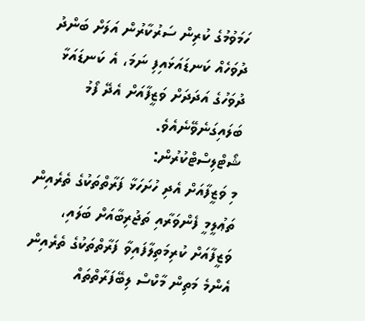ހަމަވުމުގެ ކުރިން ސަރުކާރުން އަލަށް ބަންދު ދުވަހެއް ކަނޑައަޅައިފި ނަމަ، އެ ކަނޑައަޅާ ދުވަހުގެ އަދަދަށް ވަޒީފާއަށް އެދޭ ފޯމު ބަލައިގަނެވޭނެއެވެ.
ޝޯޓްލިސްޓްކުރުން:
މި ވަޒީފާއަށް އެދި ހުށަހަޅާ ފަރާތްތަކުގެ ތެރެއިން ތަޢުލީމީ ފެންވަރާއި ތަޖުރިބާއަށް ބަލައި، ވަޒީފާއަށް ކުރިމަތިލާފައިވާ ފަރާތްތަކުގެ ތެރެއިން އެންމެ މަތިން މާކްސް ލިބޭފަރާތްތައް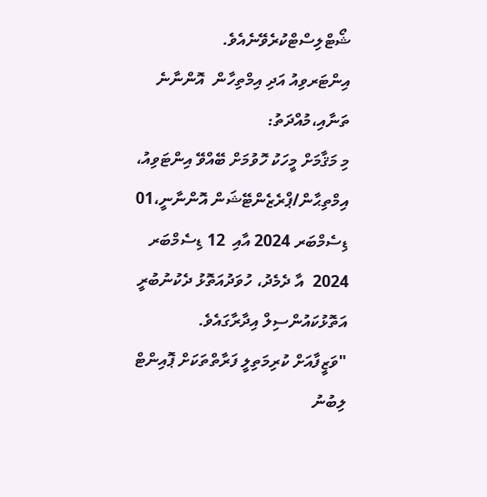ޝޯޓްލިސްޓްކުރެވޭނެއެވެ.
އިންޓަރވިއު އަދި އިމްތިހާން  އޮންނާނެ ތަނާއި،މުއްދަތު:
މި މަޤާމަށް މީހަކު ހޮވުމަށް ބޭއްވޭ އިންޓަވިއު، އިމްތިޙާން/ޕްރެޒެންޓޭޝަން އޮންނާނީ،01 ޑިސެމްބަރ 2024 އާއި  12 ޑިސެމްބަރ 2024  އާ ދެމެދު، ހުވަދުއަތޮޅު ދެކުނުބުރީ އަތޮޅުކައުންސިލް އިދާރާގައެވެ.
"ވަޒީފާއަށް ކުރިމަތިލީ ފަރާތްތަކަށް ޕޮއިންޓް ލިބުނު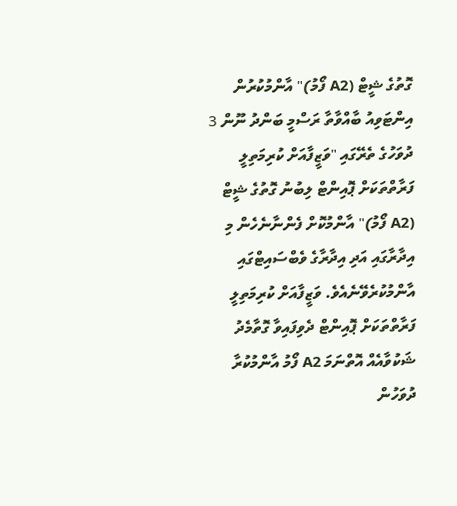ގޮތުގެ ޝީޓް (A2 ފޯމު)" އާންމުކުރުން
އިންޓަވިއު ބާއްވާތާ ރަސްމީ ބަންދު ނޫން 3 ދުވަހުގެ ތެރޭގައި "ވަޒީފާއަށް ކުރިމަތިލީ ފަރާތްތަކަށް ޕޮއިންޓް ލިބުނު ގޮތުގެ ޝީޓް (A2 ފޯމު)" އާންމުކޮށް ފެންނާނެހެން މި އިދާރާގައި އަދި އިދާރާގެ ވެބްސައިޓްގައި އާންމުކުރެވޭނެއެވެ. ވަޒީފާއަށް ކުރިމަތިލީ ފަރާތްތަކަށް ޕޮއިންޓް ދެވިފައިވާ ގޮތާމެދު ޝަކުވާއެއް އޮތްނަމަ A2 ފޯމު އާންމުކުރާ ދުވަހުން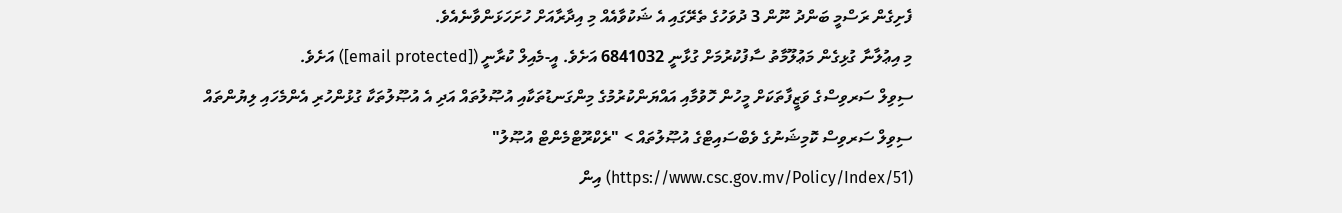ފެށިގެން ރަސްމީ ބަންދު ނޫން 3 ދުވަހުގެ ތެރޭގައި އެ ޝަކުވާއެއް މި އިދާރާއަށް ހުށަހަޅަންވާނެއެވެ.
މި އިޢުލާނާ ގުޅިގެން މަޢުލޫމާތު ސާފުކުރުމަށް ގުޅާނީ 6841032 އަށެވެ. އީ-މެއިލް ކުރާނީ ([email protected]) އަށެވެ.
ސިވިލް ސަރވިސްގެ ވަޒީފާތަކަށް މީހުން ހޮވުމާއި އައްޔަންކުރުމުގެ މިންގަނޑުތަކާއި އުޞޫލުތައް އަދި އެ އުޞޫލުތަކާ ގުޅުންހުރި އެންމެހައި ލިޔުންތައް ސިވިލް ސަރވިސް ކޮމިޝަނުގެ ވެބްސައިޓްގެ އުޞޫލުތައް > "ރެކްރޫޓްމެންޓް އުޞޫލު" (https://www.csc.gov.mv/Policy/Index/51) އިން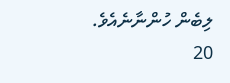ލިބެން ހުންނާނެއެވެ.
20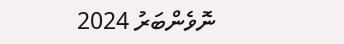ނޮވެންބަރު 2024